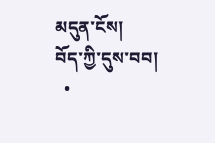མདུན་ངོས།
བོད་ཀྱི་དུས་བབ།
  •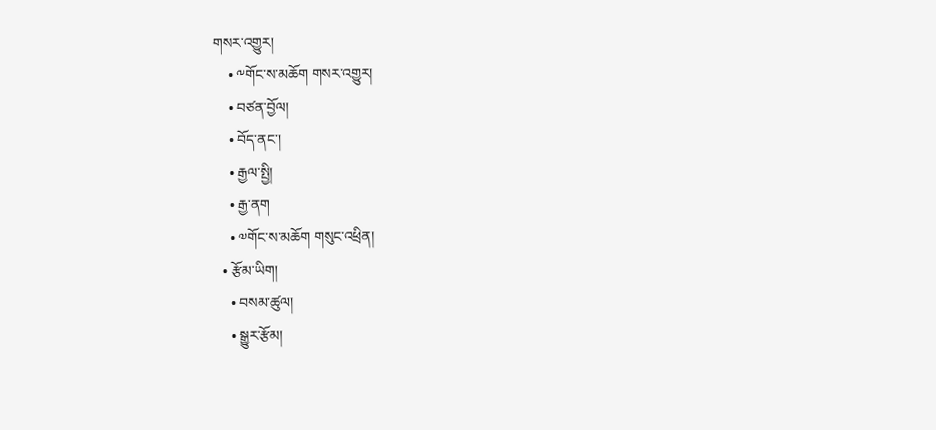གསར་འགྱུར།
    • ༸གོང་ས་མཆོག གསར་འགྱུར།
    • བཙན་བྱོལ།
    • བོད་ནང་།
    • རྒྱལ་སྤྱི།
    • རྒྱ་ནག
    • ༧གོང་ས་མཆོག གསུང་འཕྲིན།
  • རྩོམ་ཡིག།
    • བསམ་ཚུལ།
    • སྒྱུར་རྩོམ།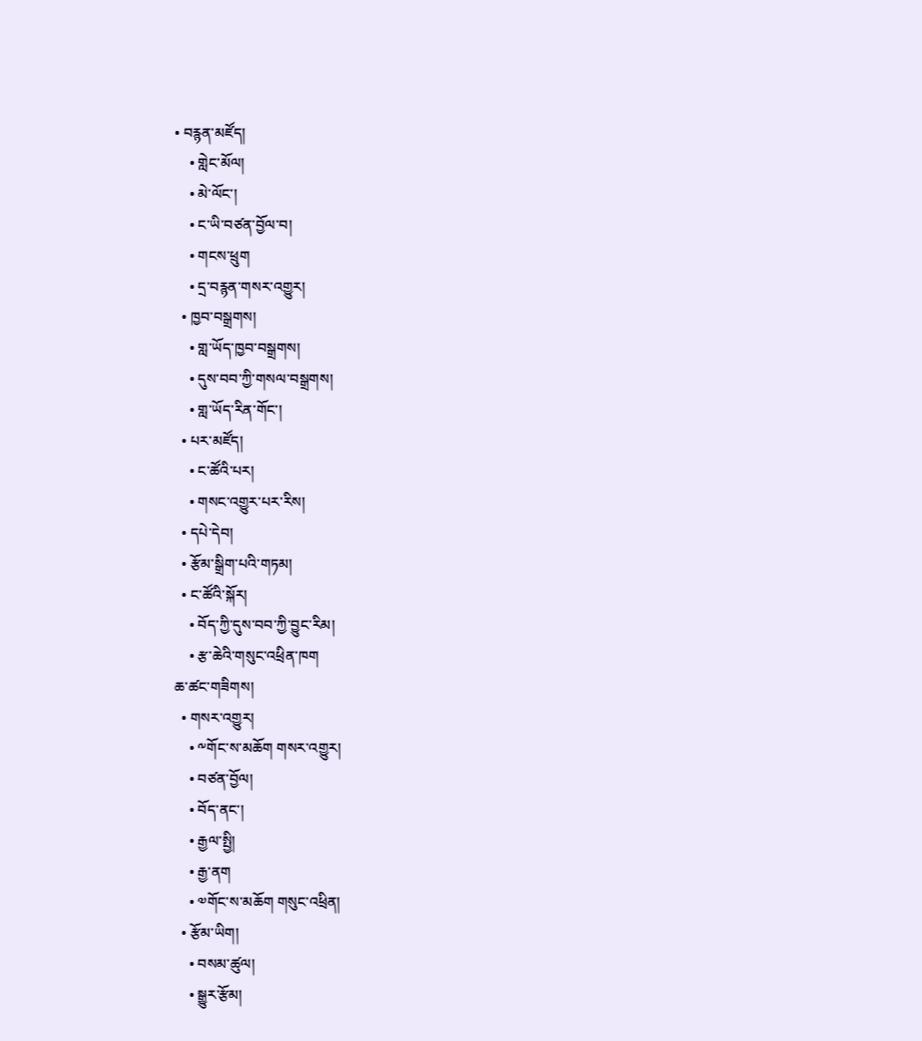• བརྙན་མཛོད།
    • གླེང་མོལ།
    • མེ་ལོང་།
    • ང་ཡི་བཙན་བྱོལ་བ།
    • གངས་ཕྲུག
    • དྲ་བརྙན་གསར་འགྱུར།
  • ཁྱབ་བསྒྲགས།
    • གླ་ཡོད་ཁྱབ་བསྒྲགས།
    • དུས་བབ་ཀྱི་གསལ་བསྒྲགས།
    • གླ་ཡོད་རིན་གོང་།
  • པར་མཛོད།
    • ང་ཚོའི་པར།
    • གསང་འགྱུར་པར་རིས།
  • དཔེ་དེབ།
  • རྩོམ་སྒྲིག་པའི་གཏམ།
  • ང་ཚོའི་སྐོར།
    • བོད་ཀྱི་དུས་བབ་ཀྱི་བྱུང་རིམ།
    • རྩ་ཆེའི་གསུང་འཕྲིན་ཁག
ཆ་ཚང་གཟིགས།
  • གསར་འགྱུར།
    • ༸གོང་ས་མཆོག གསར་འགྱུར།
    • བཙན་བྱོལ།
    • བོད་ནང་།
    • རྒྱལ་སྤྱི།
    • རྒྱ་ནག
    • ༧གོང་ས་མཆོག གསུང་འཕྲིན།
  • རྩོམ་ཡིག།
    • བསམ་ཚུལ།
    • སྒྱུར་རྩོམ།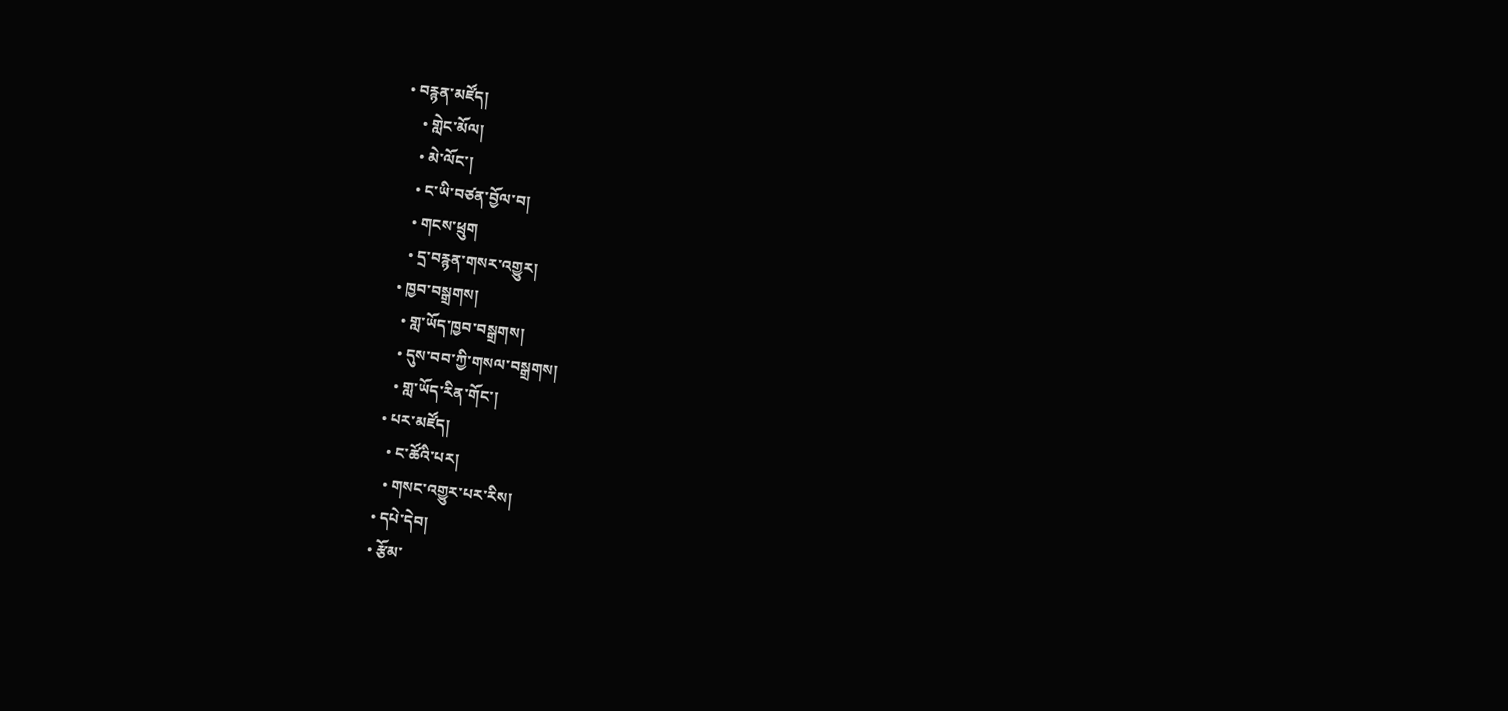• བརྙན་མཛོད།
    • གླེང་མོལ།
    • མེ་ལོང་།
    • ང་ཡི་བཙན་བྱོལ་བ།
    • གངས་ཕྲུག
    • དྲ་བརྙན་གསར་འགྱུར།
  • ཁྱབ་བསྒྲགས།
    • གླ་ཡོད་ཁྱབ་བསྒྲགས།
    • དུས་བབ་ཀྱི་གསལ་བསྒྲགས།
    • གླ་ཡོད་རིན་གོང་།
  • པར་མཛོད།
    • ང་ཚོའི་པར།
    • གསང་འགྱུར་པར་རིས།
  • དཔེ་དེབ།
  • རྩོམ་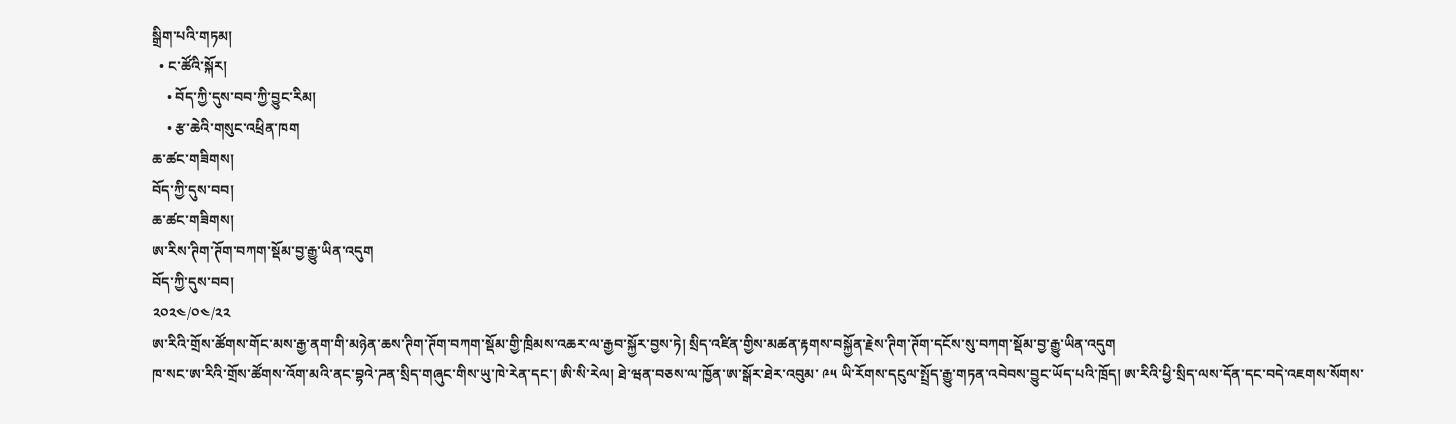སྒྲིག་པའི་གཏམ།
  • ང་ཚོའི་སྐོར།
    • བོད་ཀྱི་དུས་བབ་ཀྱི་བྱུང་རིམ།
    • རྩ་ཆེའི་གསུང་འཕྲིན་ཁག
ཆ་ཚང་གཟིགས།
བོད་ཀྱི་དུས་བབ།
ཆ་ཚང་གཟིགས།
ཨ་རིས་ཊིག་ཊོག་བཀག་སྡོམ་བྱ་རྒྱུ་ཡིན་འདུག
བོད་ཀྱི་དུས་བབ།
༢༠༢༤/༠༤/༢༢
ཨ་རིའི་གྲོས་ཚོགས་གོང་མས་རྒྱ་ནག་གི་མཉེན་ཆས་ཊིག་ཊོག་བཀག་སྡོམ་གྱི་ཁྲིམས་འཆར་ལ་རྒྱབ་སྐྱོར་བྱས་ཏེ། སྲིད་འཛིན་གྱིས་མཚན་རྟགས་བསྐྱོན་རྗེས་ཊིག་ཊོག་དངོས་སུ་བཀག་སྡོམ་བྱ་རྒྱུ་ཡིན་འདུག
ཁ་སང་ཨ་རིའི་གྲོས་ཚོགས་འོག་མའི་ནང་བྷའེ་ཌན་སྲིད་གཞུང་གིས་ཡུ་ཁེ་རེན་དང་། ཨི་སི་རེལ། ཐེ་ཝན་བཅས་ལ་ཁྱོན་ཨ་སྒོར་ཐེར་འབུམ་ ༩༥ ཡི་རོགས་དངུལ་སྤྲོད་རྒྱུ་གཏན་འབེབས་བྱུང་ཡོད་པའི་ཁྲོད། ཨ་རིའི་ཕྱི་སྲིད་ལས་དོན་དང་བདེ་འཇགས་སོགས་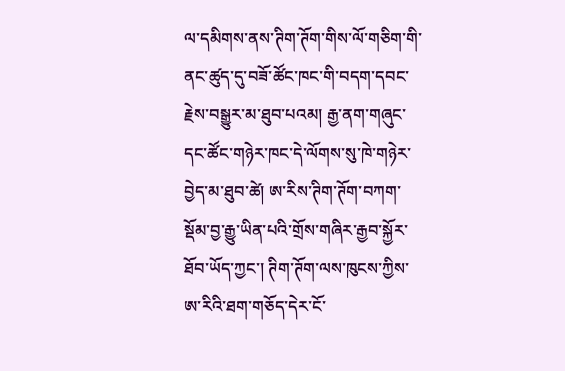ལ་དམིགས་ནས་ཊིག་ཊོག་གིས་ལོ་གཅིག་གི་ནང་ཚུད་དུ་བཟོ་ཚོང་ཁང་གི་བདག་དབང་རྗེས་བསྒྱུར་མ་ཐུབ་པའམ། རྒྱ་ནག་གཞུང་དང་ཚོང་གཉེར་ཁང་དེ་ལོགས་སུ་ཁེ་གཉེར་བྱེད་མ་ཐུབ་ཚེ། ཨ་རིས་ཊིག་ཊོག་བཀག་སྡོམ་བྱ་རྒྱུ་ཡིན་པའི་གྲོས་གཞིར་རྒྱབ་སྐྱོར་ཐོབ་ཡོད་ཀྱང་། ཊིག་ཊོག་ལས་ཁུངས་ཀྱིས་ཨ་རིའི་ཐག་གཅོད་དེར་ངོ་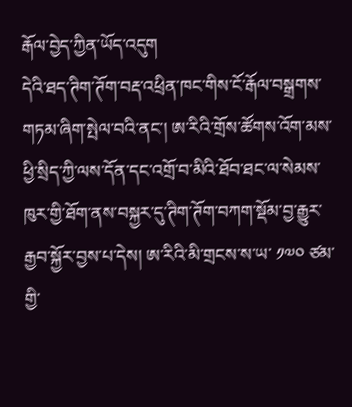རྒོལ་བྱེད་ཀྱིན་ཡོད་འདུག
དེའི་ཐད་ཊིག་ཊོག་བརྡ་འཕྲིན་ཁང་གིས་ངོ་རྒོལ་བསྒྲགས་གཏམ་ཞིག་སྤེལ་བའི་ནང་། ཨ་རིའི་གྲོས་ཚོགས་འོག་མས་ཕྱི་སྲིད་ཀྱི་ལས་དོན་དང་འགྲོ་བ་མིའི་ཐོབ་ཐང་ལ་སེམས་ཁུར་གྱི་ཐོག་ནས་བསྐྱར་དུ་ཊིག་ཊོག་བཀག་སྡོམ་བྱ་རྒྱུར་རྒྱབ་སྐྱོར་བྱས་པ་དེས། ཨ་རིའི་མི་གྲངས་ས་ཡ་ ༡༧༠ ཙམ་གྱི་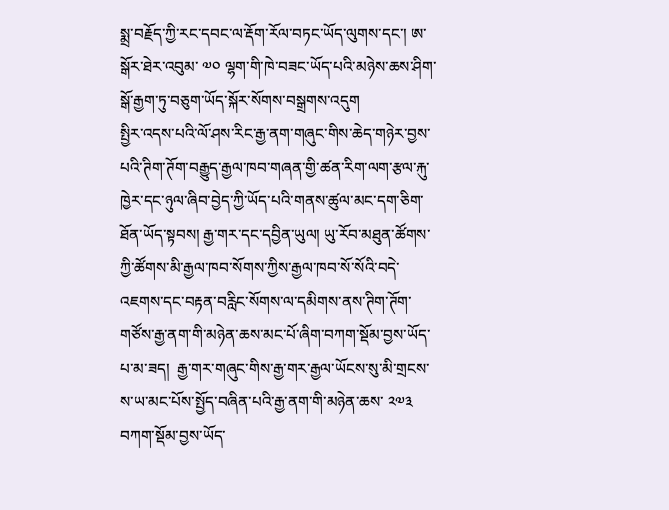སྨྲ་བརྗོད་ཀྱི་རང་དབང་ལ་རྡོག་རོལ་བཏང་ཡོད་ལུགས་དང་། ཨ་སྒོར་ཐེར་འབུམ་ ༧༠ ལྷག་གི་ཁེ་བཟང་ཡོད་པའི་མཉེས་ཆས་ཤིག་སྒོ་རྒྱག་ཏུ་བཅུག་ཡོད་སྐོར་སོགས་བསྒྲགས་འདུག
སྤྱིར་འདས་པའི་ལོ་ཤས་རིང་རྒྱ་ནག་གཞུང་གིས་ཆེད་གཉེར་བྱས་པའི་ཊིག་ཊོག་བརྒྱུད་རྒྱལ་ཁབ་གཞན་གྱི་ཚན་རིག་ལག་རྩལ་རྐུ་ཁྱེར་དང་ཉུལ་ཞིབ་བྱེད་ཀྱི་ཡོད་པའི་གནས་ཚུལ་མང་དག་ཅིག་ཐོན་ཡོད་སྟབས། རྒྱ་གར་དང་དབྱིན་ཡུལ། ཡུ་རོབ་མཐུན་ཚོགས་ཀྱི་ཚོགས་མི་རྒྱལ་ཁབ་སོགས་ཀྱིས་རྒྱལ་ཁབ་སོ་སོའི་བདེ་འཇགས་དང་བརྟན་བརླིང་སོགས་ལ་དམིགས་ནས་ཊིག་ཊོག་གཙོས་རྒྱ་ནག་གི་མཉེན་ཆས་མང་པོ་ཞིག་བཀག་སྡོམ་བྱས་ཡོད་པ་མ་ཟད།  རྒྱ་གར་གཞུང་གིས་རྒྱ་གར་རྒྱལ་ཡོངས་སུ་མི་གྲངས་ས་ཡ་མང་པོས་སྤྱོད་བཞིན་པའི་རྒྱ་ནག་གི་མཉེན་ཆས་ ༢༧༣ བཀག་སྡོམ་བྱས་ཡོད་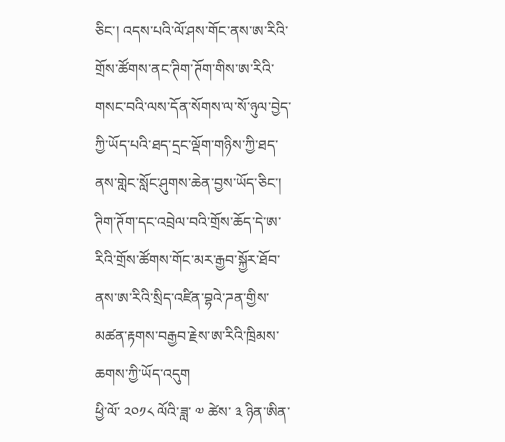ཅིང་། འདས་པའི་ལོ་ཤས་གོང་ནས་ཨ་རིའི་གྲོས་ཚོགས་ནང་ཊིག་ཊོག་གིས་ཨ་རིའི་གསང་བའི་ལས་དོན་སོགས་ལ་སོ་ཉུལ་བྱེད་ཀྱི་ཡོད་པའི་ཐད་དྲང་ལྡོག་གཉིས་ཀྱི་ཐད་ནས་གླེང་སློང་ཤུགས་ཆེན་བྱས་ཡོད་ཅིང་། ཊིག་ཊོག་དང་འབྲེལ་བའི་གྲོས་ཆོད་དེ་ཨ་རིའི་གྲོས་ཚོགས་གོང་མར་རྒྱབ་སྐྱོར་ཐོབ་ནས་ཨ་རིའི་སྲིད་འཛིན་བྷའེ་ཌན་གྱིས་མཚན་རྟགས་བརྒྱབ་རྗེས་ཨ་རིའི་ཁྲིམས་ཆགས་ཀྱི་ཡོད་འདུག
ཕྱི་ལོ་ ༢༠༡༨ ལོའི་ཟླ་ ༧ ཚེས་ ༣ ཉིན་ཨིན་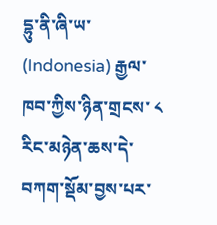དྷུ་ནི་ཞི་ཡ་ (Indonesia) རྒྱལ་ཁབ་ཀྱིས་ཉིན་གྲངས་ ༨ རིང་མཉེན་ཆས་དེ་བཀག་སྡོམ་བྱས་པར་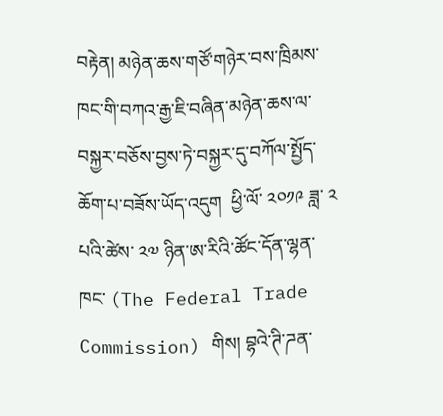བརྟེན། མཉེན་ཆས་གཙོ་གཉེར་བས་ཁྲིམས་ཁང་གི་བཀའ་རྒྱ་ཇི་བཞིན་མཉེན་ཆས་ལ་བསྐྱར་བཅོས་བྱས་ཏེ་བསྐྱར་དུ་བཀོལ་སྤྱོད་ཆོག་པ་བཟོས་ཡོད་འདུག  ཕྱི་ལོ་ ༢༠༡༩ ཟླ་ ༢ པའི་ཚེས་ ༢༧ ཉིན་ཨ་རིའི་ཚོང་དོན་ལྷན་ཁང་ (The Federal Trade Commission) གིས། བྷའེ་ཊི་ཌན་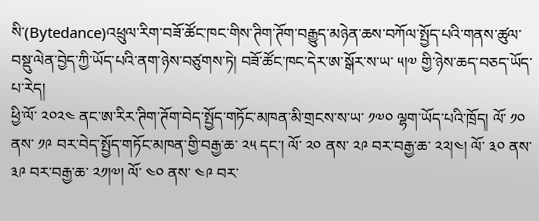སི་(Bytedance)འཕྲུལ་རིག་བཟོ་ཚོང་ཁང་གིས་ཊིག་ཊོག་བརྒྱུད་མཉེན་ཆས་བཀོལ་སྤྱོད་པའི་གནས་ཚུལ་བསྡུ་ལེན་བྱེད་ཀྱི་ཡོད་པའི་ནག་ཉེས་བཙུགས་ཏེ། བཟོ་ཚོང་ཁང་དེར་ཨ་སྒོར་ས་ཡ་ ༥།༧ གྱི་ཉེས་ཆད་བཅད་ཡོད་པ་རེད།
ཕྱི་ལོ་ ༢༠༢༤ ནང་ཨ་རིར་ཊིག་ཊོག་བེད་སྤྱོད་གཏོང་མཁན་མི་གྲངས་ས་ཡ་ ༡༧༠ ལྷག་ཡོད་པའི་ཁྲོད། ལོ་ ༡༠ ནས་ ༡༩ བར་བེད་སྤྱོད་གཏོང་མཁན་གྱི་བརྒྱ་ཆ་ ༢༥ དང་། ལོ་ ༢༠ ནས་ ༢༩ བར་བརྒྱ་ཆ་ ༢༢།༤། ལོ་ ༣༠ ནས་ ༣༩ བར་བརྒྱ་ཆ་ ༢༡།༧། ལོ་ ༤༠ ནས་ ༤༩ བར་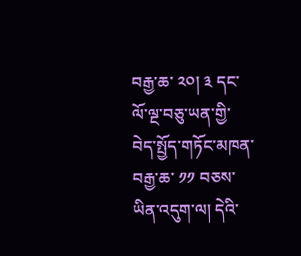བརྒྱ་ཆ་ ༢༠། ༣ དང་ལོ་ལྔ་བཅུ་ཡན་གྱི་བེད་སྤྱོད་གཏོང་མཁན་བརྒྱ་ཆ་ ༡༡ བཅས་ཡིན་འདུག་ལ། དེའི་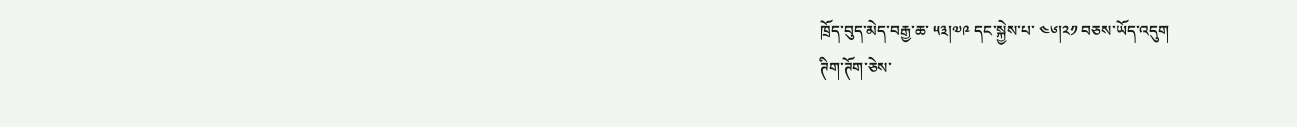ཁྲོད་བུད་མེད་བརྒྱ་ཆ་ ༥༣།༧༩ དང་སྐྱེས་པ་ ༤༦།༢༡ བཅས་ཡོད་འདུག
ཊིག་ཊོག་ཅེས་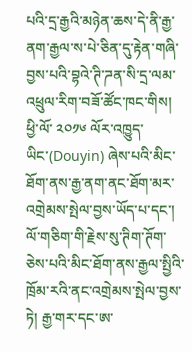པའི་དྲ་རྒྱའི་མཉེན་ཆས་དེ་ནི་རྒྱ་ནག་རྒྱལ་ས་པེ་ཅིན་དུ་རྟེན་གཞི་བྱས་པའི་བྷའེ་ཊི་ཌན་སི་དྲ་ལམ་འཕྲུལ་རིག་བཟོ་ཚོང་ཁང་གིས། ཕྱི་ལོ་ ༢༠༡༦ ལོར་འཁྱུད་ཡིང་(Douyin) ཞེས་པའི་མིང་ཐོག་ནས་རྒྱ་ནག་ནང་ཐོག་མར་འགྲེམས་སྤེལ་བྱས་ཡོད་པ་དང་། ལོ་གཅིག་གི་རྗེས་སུ་ཊིག་ཊོག་ཅེས་པའི་མིང་ཐོག་ནས་རྒྱལ་སྤྱིའི་ཁྲོམ་རའི་ནང་འགྲེམས་སྤེལ་བྱས་ཏེ། རྒྱ་གར་དང་ཨ་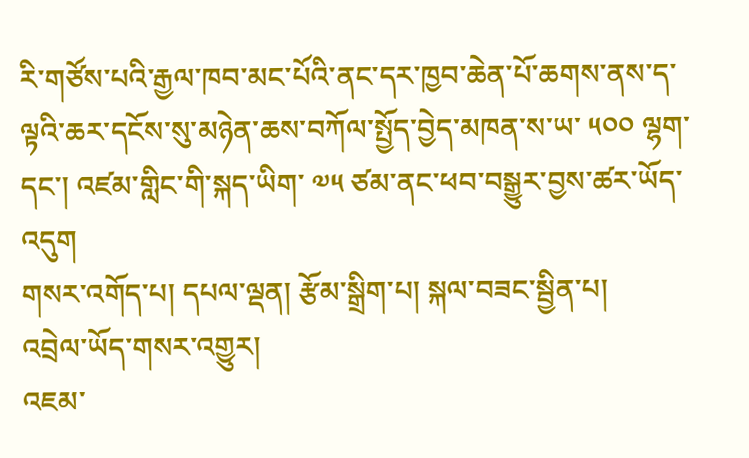རི་གཙོས་པའི་རྒྱལ་ཁབ་མང་པོའི་ནང་དར་ཁྱབ་ཆེན་པོ་ཆགས་ནས་ད་ལྟའི་ཆར་དངོས་སུ་མཉེན་ཆས་བཀོལ་སྤྱོད་བྱེད་མཁན་ས་ཡ་ ༥༠༠ ལྷག་དང་། འཛམ་གླིང་གི་སྐད་ཡིག་ ༧༥ ཙམ་ནང་ཕབ་བསྒྱུར་བྱས་ཚར་ཡོད་འདུག
གསར་འགོད་པ། དཔལ་ལྡན། རྩོམ་སྒྲིག་པ། སྐལ་བཟང་སྦྱིན་པ།
འབྲེལ་ཡོད་གསར་འགྱུར།
འཇམ་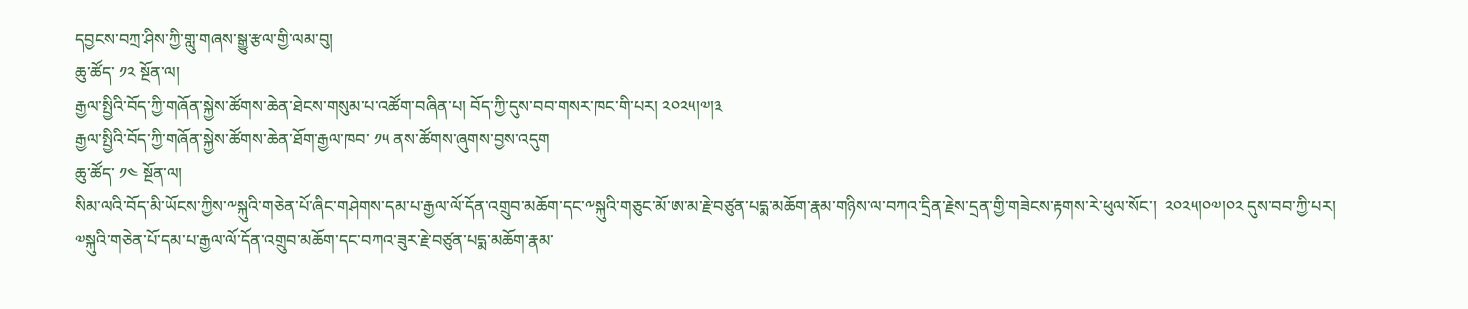དབྱངས་བཀྲ་ཤིས་ཀྱི་གླུ་གཞས་སྒྱུ་རྩལ་གྱི་ལམ་བུ།
ཆུ་ཚོད་ ༡༢ སྔོན་ལ།
རྒྱལ་སྤྱིའི་བོད་ཀྱི་གཞོན་སྐྱེས་ཚོགས་ཆེན་ཐེངས་གསུམ་པ་འཚོག་བཞིན་པ། བོད་ཀྱི་དུས་བབ་གསར་ཁང་གི་པར། ༢༠༢༥།༧།༣
རྒྱལ་སྤྱིའི་བོད་ཀྱི་གཞོན་སྐྱེས་ཚོགས་ཆེན་ཐོག་རྒྱལ་ཁབ་ ༡༥ ནས་ཚོགས་ཞུགས་བྱས་འདུག
ཆུ་ཚོད་ ༡༤ སྔོན་ལ།
སིམ་ལའི་བོད་མི་ཡོངས་ཀྱིས་༸སྐུའི་གཅེན་པོ་ཞིང་གཤེགས་དམ་པ་རྒྱལ་ལོ་དོན་འགྲུབ་མཆོག་དང་༸སྐུའི་གཅུང་མོ་ཨ་མ་རྗེ་བཙུན་པདྨ་མཆོག་རྣམ་གཉིས་ལ་བཀའ་དྲིན་རྗེས་དྲན་གྱི་གཟེངས་རྟགས་རེ་ཕུལ་སོང་།  ༢༠༢༥།༠༧།༠༢ དུས་བབ་ཀྱི་པར།
༧སྐུའི་གཅེན་པོ་དམ་པ་རྒྱལ་ལོ་དོན་འགྲུབ་མཆོག་དང་བཀའ་ཟུར་རྗེ་བཙུན་པདྨ་མཆོག་རྣམ་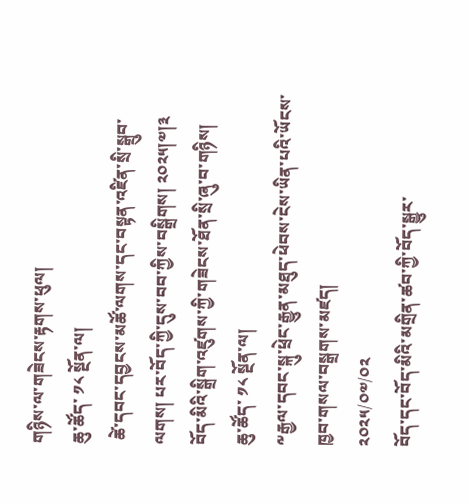གཉིས་ལ་གཟེངས་རྟགས་ཕུལ།
ཆུ་ཚོད་ ༡༨ སྔོན་ལ།
 ཚེ་དབང་དབྱངས་མཚོ་ལགས་དང་བསྟན་འཛིན་སྲི་སྒྲུབ་ལགས། པར་བོད་ཀྱི་དུས་བབ་ཀྱིས་བསྒྲིགས། ༢༠༢༥།༧།༣
བོད་མིའི་སྒྲིག་འཛུགས་ཀྱི་གཟེངས་ཐོན་སྲི་ཞུ་བ་གཉིས།
ཆུ་ཚོད་ ༡༨ སྔོན་ལ།
༸རྒྱལ་དབང་སྐུ་ཕྲེང་རྒྱུན་མཐུད་ཕེབས་ངེས་ཡིན་པའི་ཡོངས་ཁྱབ་གསལ་བསྒྲགས་མཛད།
༢༠༢༥/༠༧/༠༢
བོད་དང་བོད་མིའི་མགྲིན་ཚབ་ཀྱི་བོད་སྒྱུར་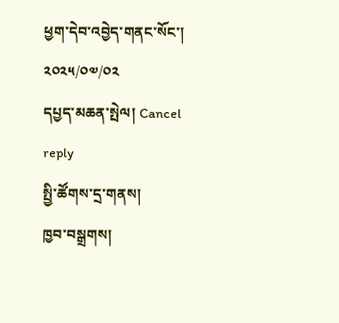ཕྱག་དེབ་འབྱེད་གནང་སོང་།
༢༠༢༥/༠༧/༠༢
དཔྱད་མཆན་སྤེལ། Cancel reply
སྤྱི་ཚོགས་དྲ་གནས།
ཁྱབ་བསྒྲགས།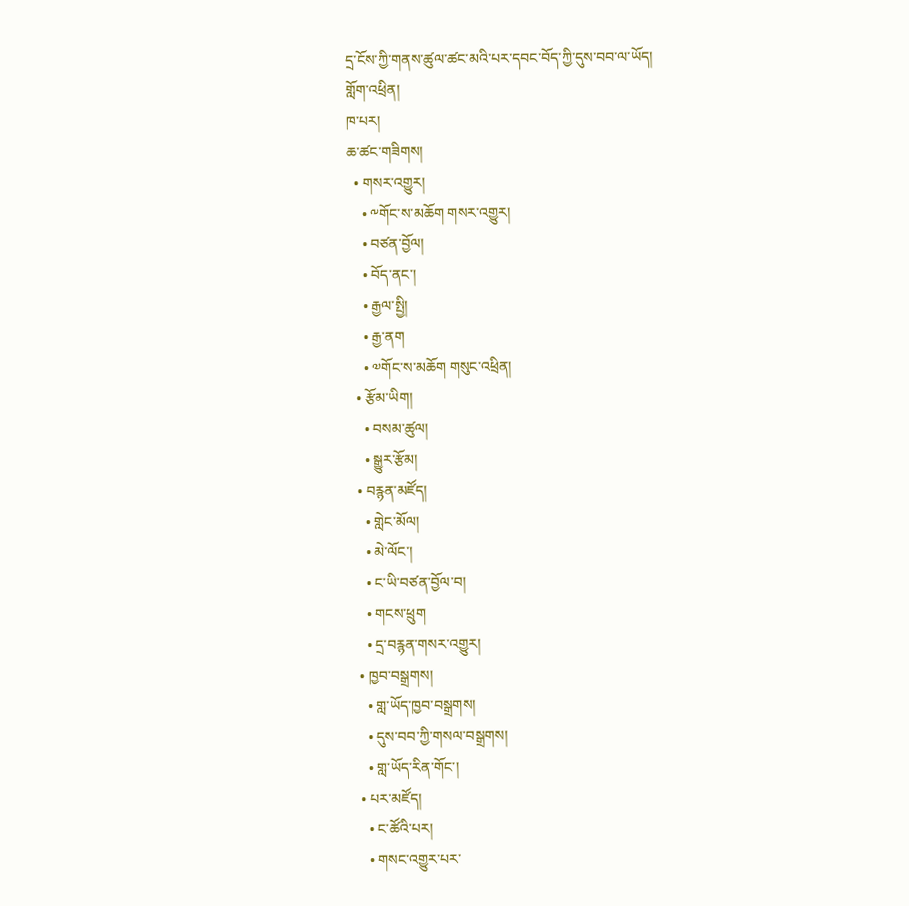དྲ་ངོས་ཀྱི་གནས་ཚུལ་ཚང་མའི་པར་དབང་བོད་ཀྱི་དུས་བབ་ལ་ཡོད།
གློག་འཕྲིན།
ཁ་པར།
ཆ་ཚང་གཟིགས།
  • གསར་འགྱུར།
    • ༸གོང་ས་མཆོག གསར་འགྱུར།
    • བཙན་བྱོལ།
    • བོད་ནང་།
    • རྒྱལ་སྤྱི།
    • རྒྱ་ནག
    • ༧གོང་ས་མཆོག གསུང་འཕྲིན།
  • རྩོམ་ཡིག།
    • བསམ་ཚུལ།
    • སྒྱུར་རྩོམ།
  • བརྙན་མཛོད།
    • གླེང་མོལ།
    • མེ་ལོང་།
    • ང་ཡི་བཙན་བྱོལ་བ།
    • གངས་ཕྲུག
    • དྲ་བརྙན་གསར་འགྱུར།
  • ཁྱབ་བསྒྲགས།
    • གླ་ཡོད་ཁྱབ་བསྒྲགས།
    • དུས་བབ་ཀྱི་གསལ་བསྒྲགས།
    • གླ་ཡོད་རིན་གོང་།
  • པར་མཛོད།
    • ང་ཚོའི་པར།
    • གསང་འགྱུར་པར་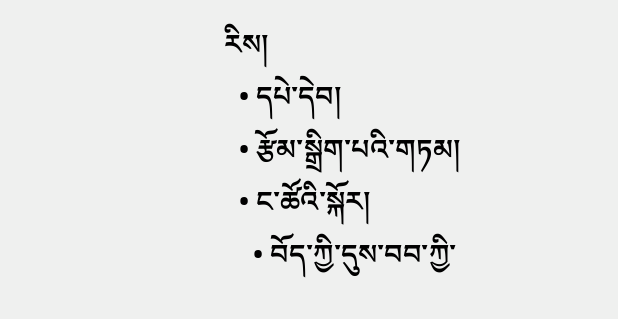རིས།
  • དཔེ་དེབ།
  • རྩོམ་སྒྲིག་པའི་གཏམ།
  • ང་ཚོའི་སྐོར།
    • བོད་ཀྱི་དུས་བབ་ཀྱི་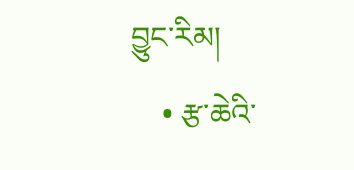བྱུང་རིམ།
    • རྩ་ཆེའི་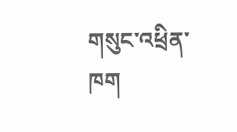གསུང་འཕྲིན་ཁག